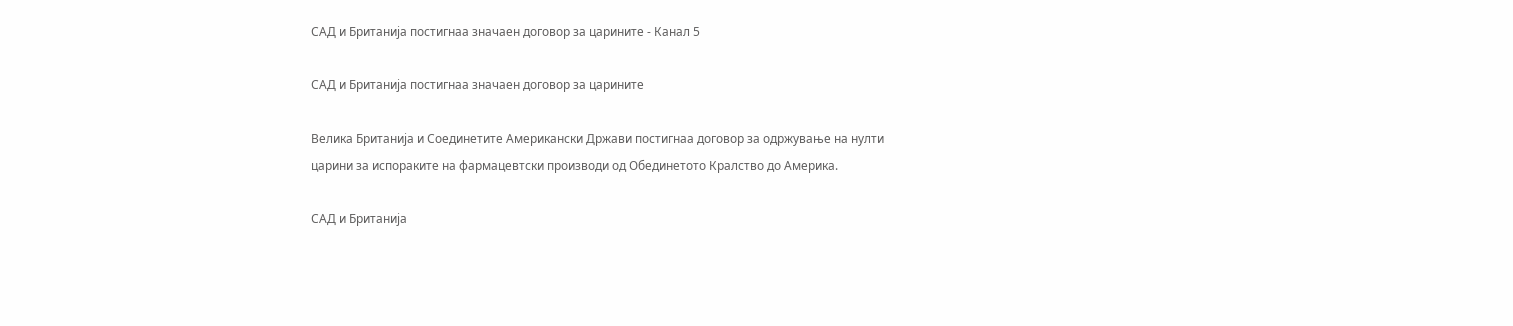САД и Британија постигнаа значаен договор за царините - Канал 5

САД и Британија постигнаа значаен договор за царините

Велика Британија и Соединетите Американски Држави постигнаа договор за одржување на нулти царини за испораките на фармацевтски производи од Обединетото Кралство до Америка.

САД и Британија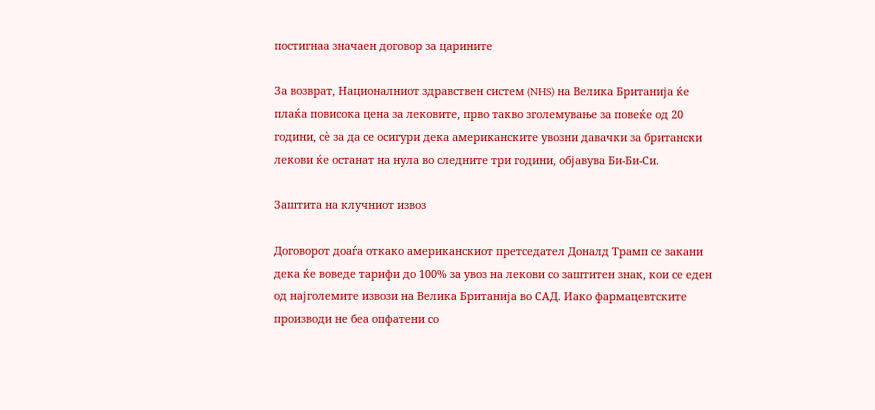постигнаа значаен договор за царините

За возврат, Националниот здравствен систем (NHS) на Велика Британија ќе плаќа повисока цена за лековите, прво такво зголемување за повеќе од 20 години, сè за да се осигури дека американските увозни давачки за британски лекови ќе останат на нула во следните три години, објавува Би-Би-Си.

Заштита на клучниот извоз

Договорот доаѓа откако американскиот претседател Доналд Трамп се закани дека ќе воведе тарифи до 100% за увоз на лекови со заштитен знак, кои се еден од најголемите извози на Велика Британија во САД. Иако фармацевтските производи не беа опфатени со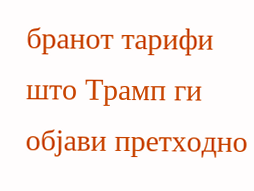бранот тарифи што Трамп ги објави претходно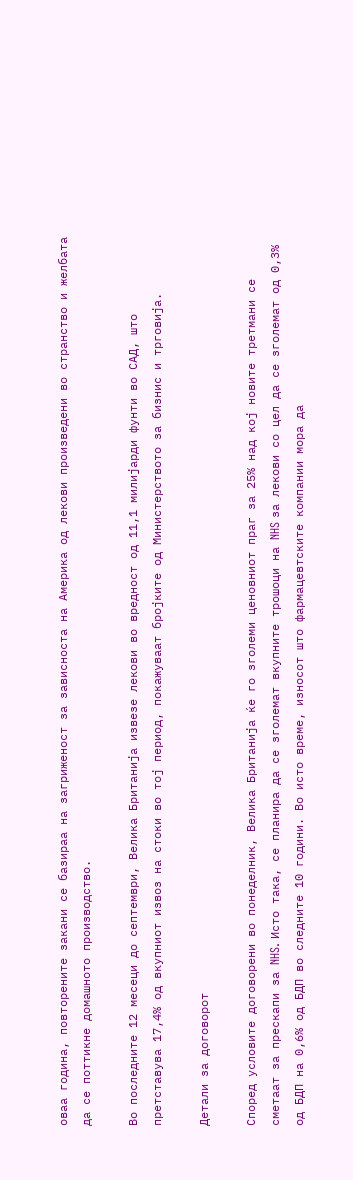оваа година, повторените закани се базираа на загриженост за зависноста на Америка од лекови произведени во странство и желбата да се поттикне домашното производство.

Во последните 12 месеци до септември, Велика Британија извезе лекови во вредност од 11,1 милијарди фунти во САД, што претставува 17,4% од вкупниот извоз на стоки во тој период, покажуваат бројките од Министерството за бизнис и трговија.

Детали за договорот

Според условите договорени во понеделник, Велика Британија ќе го зголеми ценовниот праг за 25% над кој новите третмани се сметаат за прескапи за NHS. Исто така, се планира да се зголемат вкупните трошоци на NHS за лекови со цел да се зголемат од 0,3% од БДП на 0,6% од БДП во следните 10 години. Во исто време, износот што фармацевтските компании мора да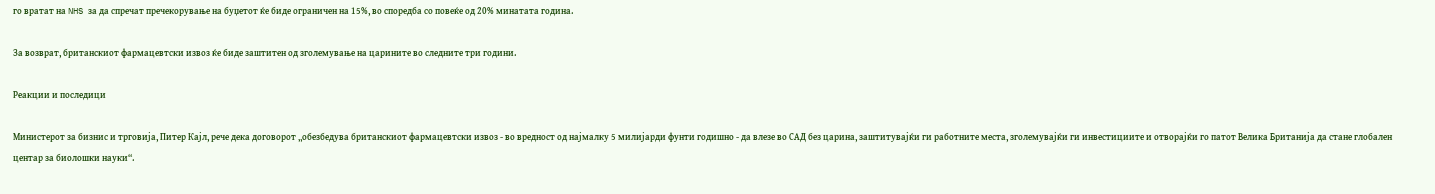го вратат на NHS за да спречат пречекорување на буџетот ќе биде ограничен на 15%, во споредба со повеќе од 20% минатата година.

За возврат, британскиот фармацевтски извоз ќе биде заштитен од зголемување на царините во следните три години.

Реакции и последици

Министерот за бизнис и трговија, Питер Кајл, рече дека договорот „обезбедува британскиот фармацевтски извоз - во вредност од најмалку 5 милијарди фунти годишно - да влезе во САД без царина, заштитувајќи ги работните места, зголемувајќи ги инвестициите и отворајќи го патот Велика Британија да стане глобален центар за биолошки науки“.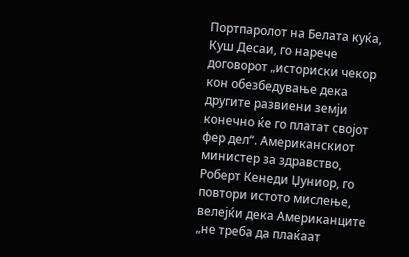Портпаролот на Белата куќа, Куш Десаи, го нарече договорот „историски чекор кон обезбедување дека другите развиени земји конечно ќе го платат својот фер дел“. Американскиот министер за здравство, Роберт Кенеди Џуниор, го повтори истото мислење, велејќи дека Американците „не треба да плаќаат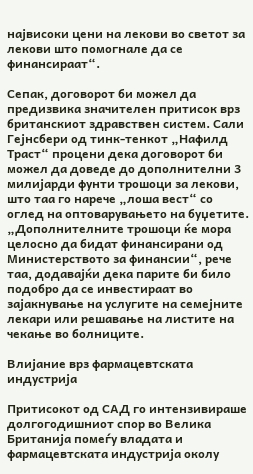највисоки цени на лекови во светот за лекови што помогнале да се финансираат“.

Сепак, договорот би можел да предизвика значителен притисок врз британскиот здравствен систем. Сали Гејнсбери од тинк-тенкот „Нафилд Траст“ процени дека договорот би можел да доведе до дополнителни 3 милијарди фунти трошоци за лекови, што таа го нарече „лоша вест“ со оглед на оптоварувањето на буџетите. „Дополнителните трошоци ќе мора целосно да бидат финансирани од Министерството за финансии“, рече таа, додавајќи дека парите би било подобро да се инвестираат во зајакнување на услугите на семејните лекари или решавање на листите на чекање во болниците.

Влијание врз фармацевтската индустрија

Притисокот од САД го интензивираше долгогодишниот спор во Велика Британија помеѓу владата и фармацевтската индустрија околу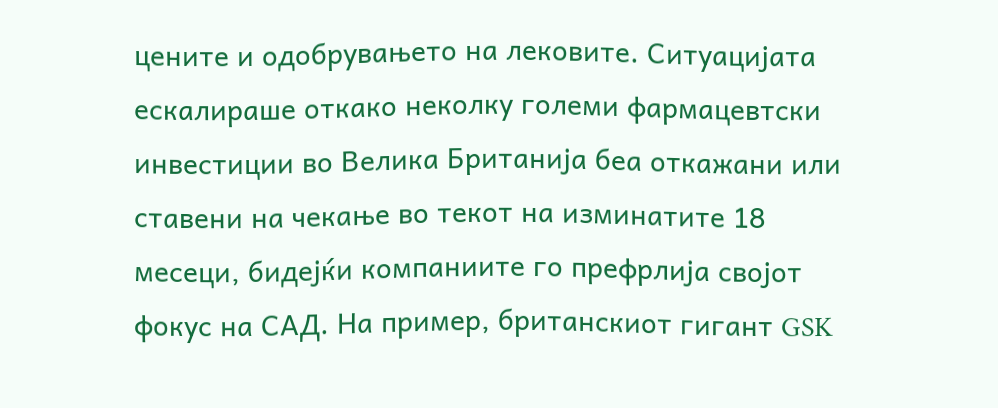цените и одобрувањето на лековите. Ситуацијата ескалираше откако неколку големи фармацевтски инвестиции во Велика Британија беа откажани или ставени на чекање во текот на изминатите 18 месеци, бидејќи компаниите го префрлија својот фокус на САД. На пример, британскиот гигант GSK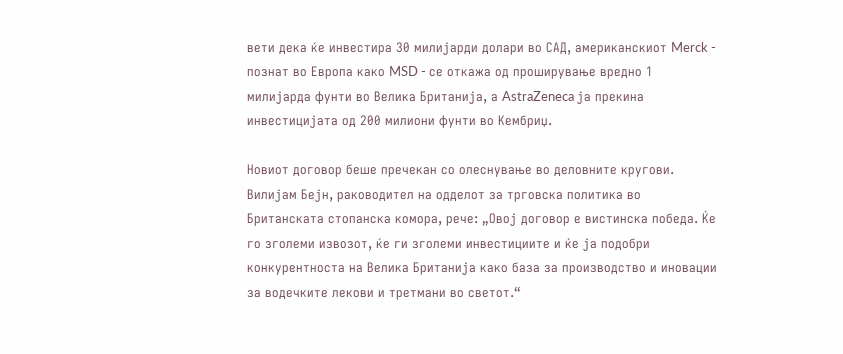вети дека ќе инвестира 30 милијарди долари во САД, американскиот Merck - познат во Европа како MSD - се откажа од проширување вредно 1 милијарда фунти во Велика Британија, а AstraZeneca ја прекина инвестицијата од 200 милиони фунти во Кембриџ.

Новиот договор беше пречекан со олеснување во деловните кругови. Вилијам Бејн, раководител на одделот за трговска политика во Британската стопанска комора, рече: „Овој договор е вистинска победа. Ќе го зголеми извозот, ќе ги зголеми инвестициите и ќе ја подобри конкурентноста на Велика Британија како база за производство и иновации за водечките лекови и третмани во светот.“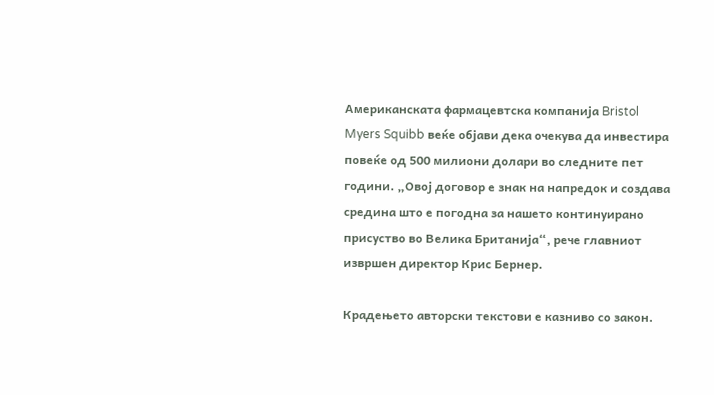Американската фармацевтска компанија Bristol Myers Squibb веќе објави дека очекува да инвестира повеќе од 500 милиони долари во следните пет години. „Овој договор е знак на напредок и создава средина што е погодна за нашето континуирано присуство во Велика Британија“, рече главниот извршен директор Крис Бернер.

Крадењето авторски текстови е казниво со закон.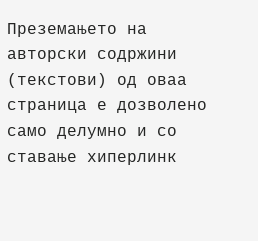Преземањето на авторски содржини (текстови) од оваа страница е дозволено само делумно и со ставање хиперлинк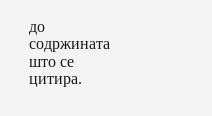до содржината што се цитира.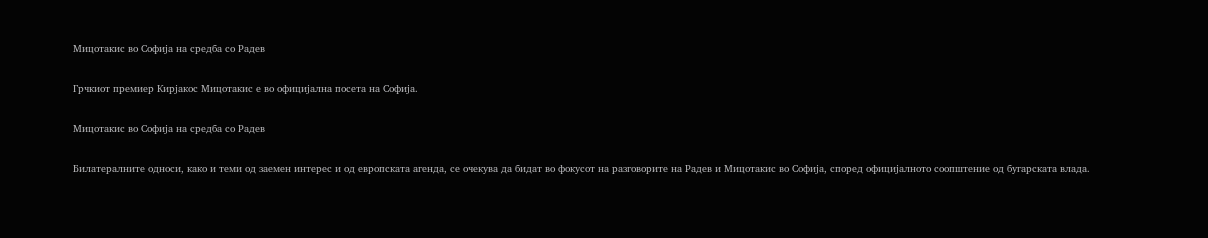Мицотакис во Софија на средба со Радев

Грчкиот премиер Кирјакос Мицотакис е во официјална посета на Софија.

Мицотакис во Софија на средба со Радев

Билатералните односи, како и теми од заемен интерес и од европската агенда, се очекува да бидат во фокусот на разговорите на Радев и Мицотакис во Софија, според официјалното соопштение од бугарската влада.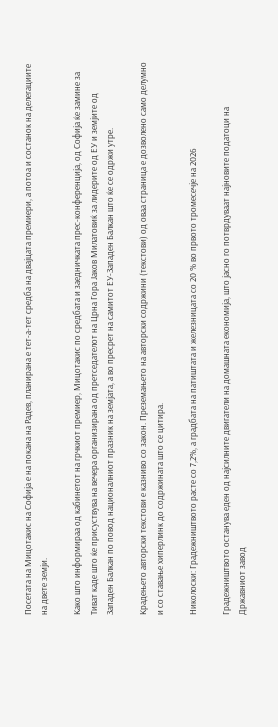Посетата на Мицотакис на Софија е на покана на Радев, планирана е тет-а-тет средба на двајцата премиери, а потоа и состанок на делегациите на двете земји.

Како што информираа од кабинетот на грчкиот премиер, Мицотакис по средбата и заедничката прес-конференција, од Софија ќе замине за Тиват каде што ќе присуствува на вечера организирана од претседателот на Црна Гора Јаков Милатовиќ за лидерите од ЕУ и земјите од Западен Балкан по повод националниот празник на земјата, а во пресрет на самитот ЕУ-Западен Балкан што ќе се одржи утре.

Крадењето авторски текстови е казниво со закон. Преземањето на авторски содржини (текстови) од оваа страница е дозволено само делумно и со ставање хиперлинк до содржината што се цитира.

Николоски: Градежништвото расте со 7,2%, а градбата на патиштата и железницата со 20 % во првото тромесечје на 2026

Градежништвото останува еден од најсилните двигатели на домашната економија, што јасно го потврдуваат најновите податоци на Државниот завод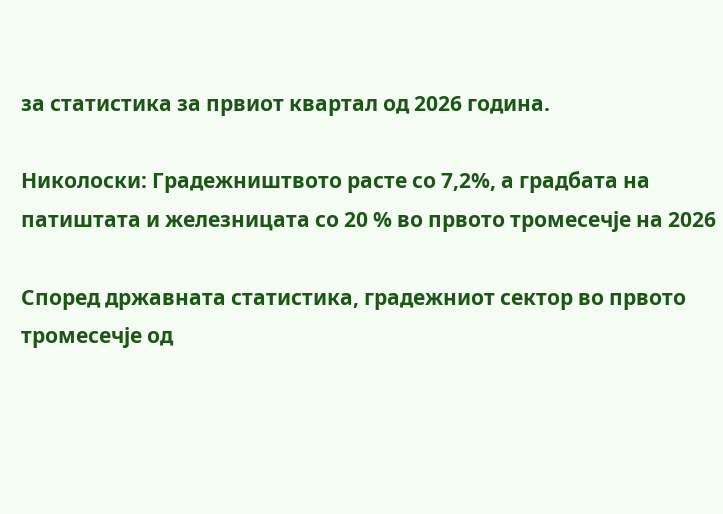за статистика за првиот квартал од 2026 година.

Николоски: Градежништвото расте со 7,2%, а градбата на патиштата и железницата со 20 % во првото тромесечје на 2026

Според државната статистика, градежниот сектор во првото тромесечје од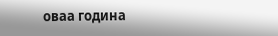оваа година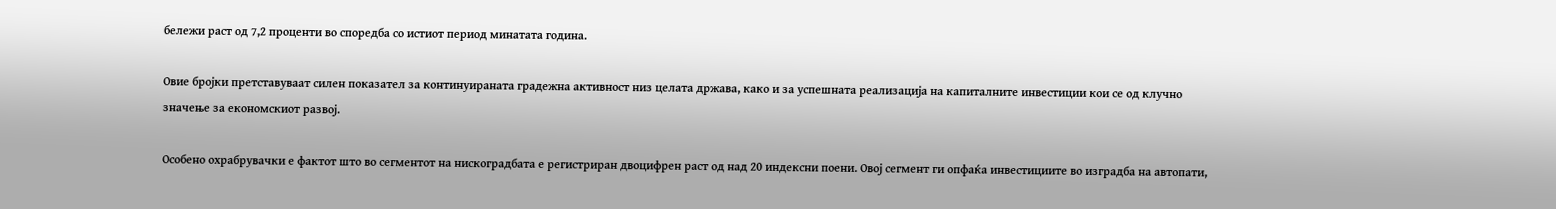бележи раст од 7,2 проценти во споредба со истиот период минатата година.

Овие бројки претставуваат силен показател за континуираната градежна активност низ целата држава, како и за успешната реализација на капиталните инвестиции кои се од клучно значење за економскиот развој.

Особено охрабрувачки е фактот што во сегментот на нискоградбата е регистриран двоцифрен раст од над 20 индексни поени. Овој сегмент ги опфаќа инвестициите во изградба на автопати,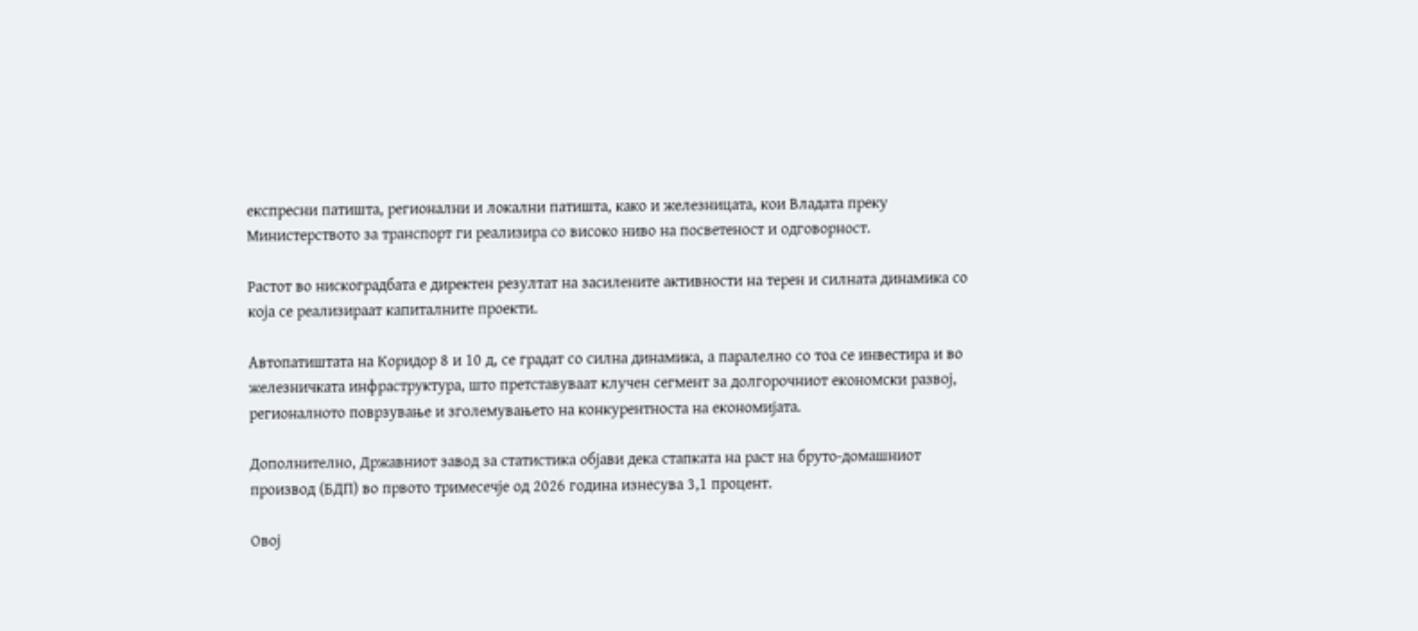експресни патишта, регионални и локални патишта, како и железницата, кои Владата преку Министерството за транспорт ги реализира со високо ниво на посветеност и одговорност.

Растот во нискоградбата е директен резултат на засилените активности на терен и силната динамика со која се реализираат капиталните проекти.

Автопатиштата на Коридор 8 и 10 д, се градат со силна динамика, а паралелно со тоа се инвестира и во железничката инфраструктура, што претставуваат клучен сегмент за долгорочниот економски развој, регионалното поврзување и зголемувањето на конкурентноста на економијата.

Дополнително, Државниот завод за статистика објави дека стапката на раст на бруто-домашниот производ (БДП) во првото тримесечје од 2026 година изнесува 3,1 процент.

Овој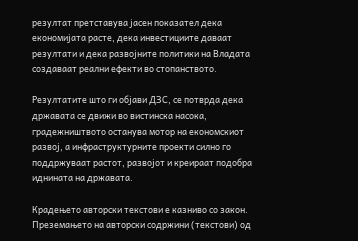резултат претставува јасен показател дека економијата расте, дека инвестициите даваат резултати и дека развојните политики на Владата создаваат реални ефекти во стопанството.

Резултатите што ги објави ДЗС, се потврда дека државата се движи во вистинска насока, градежништвото останува мотор на економскиот развој, а инфраструктурните проекти силно го поддржуваат растот, развојот и креираат подобра иднината на државата.

Крадењето авторски текстови е казниво со закон. Преземањето на авторски содржини (текстови) од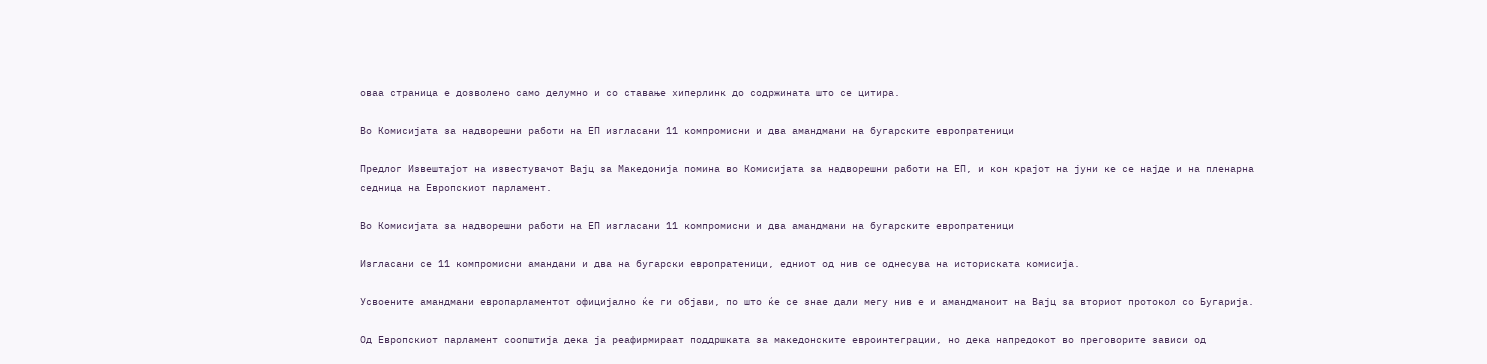оваа страница е дозволено само делумно и со ставање хиперлинк до содржината што се цитира.

Во Комисијата за надворешни работи на ЕП изгласани 11 компромисни и два амандмани на бугарските европратеници

Предлог Извештајот на известувачот Вајц за Македонија помина во Комисијата за надворешни работи на ЕП, и кон крајот на јуни ке се најде и на пленарна седница на Европскиот парламент.

Во Комисијата за надворешни работи на ЕП изгласани 11 компромисни и два амандмани на бугарските европратеници

Изгласани се 11 компромисни амандани и два на бугарски европратеници, едниот од нив се однесува на историската комисија.

Усвоените амандмани европарламентот официјално ќе ги објави, по што ќе се знае дали мегу нив е и амандманоит на Вајц за вториот протокол со Бугарија.

Од Европскиот парламент соопштија дека ја реафирмираат поддршката за македонските евроинтеграции, но дека напредокот во преговорите зависи од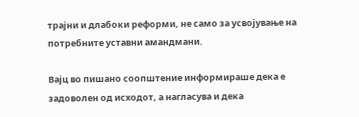трајни и длабоки реформи, не само за усвојување на потребните уставни амандмани.

Вајц во пишано соопштение информираше дека е задоволен од исходот, а нагласува и дека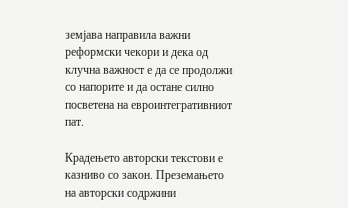земјава направила важни реформски чекори и дека од клучна важност е да се продолжи со напорите и да остане силно посветена на евроинтегративниот пат.

Крадењето авторски текстови е казниво со закон. Преземањето на авторски содржини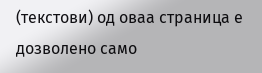(текстови) од оваа страница е дозволено само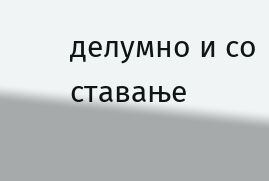делумно и со ставање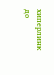хиперлинк до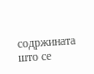содржината што се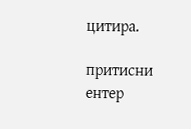цитира.

притисни ентер